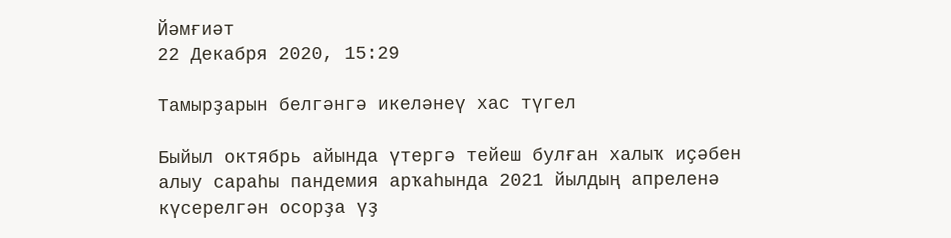Йәмғиәт
22 Декабря 2020, 15:29

Тамырҙарын белгәнгә икеләнеү хас түгел

Быйыл октябрь айында үтергә тейеш булған халыҡ иҫәбен алыу сараһы пандемия арҡаһында 2021 йылдың апреленә күсерелгән осорҙа үҙ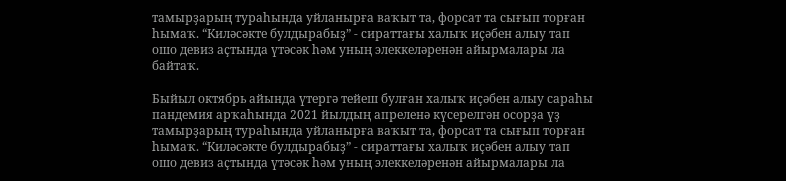тамырҙарың тураһында уйланырға ваҡыт та, форсат та сығып торған һымаҡ. “Киләсәкте булдырабыҙ” - сираттағы халыҡ иҫәбен алыу тап ошо девиз аҫтында үтәсәк һәм уның элеккеләренән айырмалары ла байтаҡ.

Быйыл октябрь айында үтергә тейеш булған халыҡ иҫәбен алыу сараһы пандемия арҡаһында 2021 йылдың апреленә күсерелгән осорҙа үҙ тамырҙарың тураһында уйланырға ваҡыт та, форсат та сығып торған һымаҡ. “Киләсәкте булдырабыҙ” - сираттағы халыҡ иҫәбен алыу тап ошо девиз аҫтында үтәсәк һәм уның элеккеләренән айырмалары ла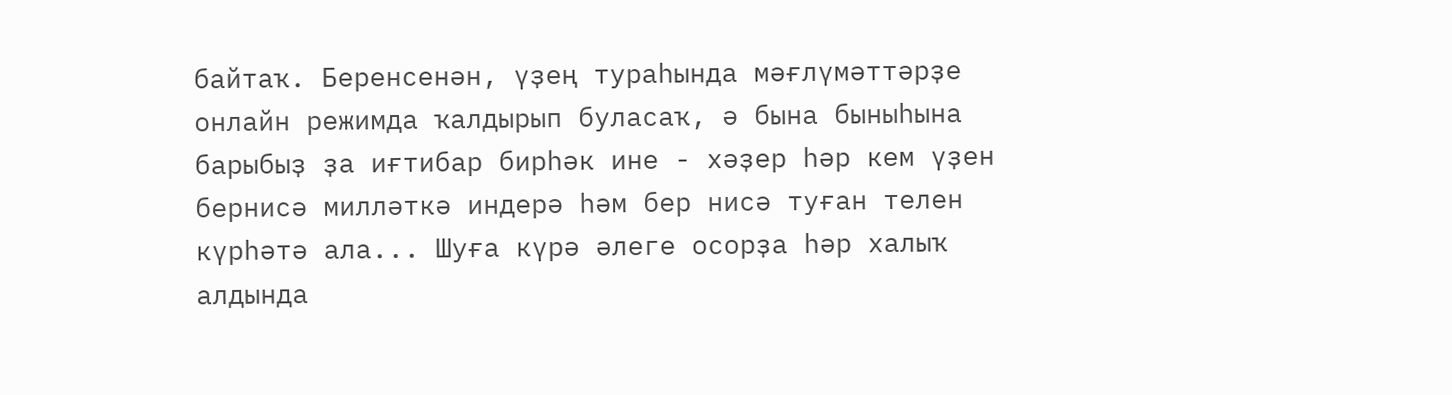байтаҡ. Беренсенән, үҙең тураһында мәғлүмәттәрҙе онлайн режимда ҡалдырып буласаҡ, ә бына быныһына барыбыҙ ҙа иғтибар бирһәк ине - хәҙер һәр кем үҙен бернисә милләткә индерә һәм бер нисә туған телен күрһәтә ала... Шуға күрә әлеге осорҙа һәр халыҡ алдында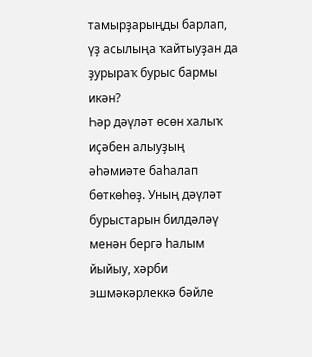тамырҙарыңды барлап, үҙ асылыңа ҡайтыуҙан да ҙурыраҡ бурыс бармы икән?
Һәр дәүләт өсөн халыҡ иҫәбен алыуҙың әһәмиәте баһалап бөткөһөҙ. Уның дәүләт бурыстарын билдәләү менән бергә һалым йыйыу, хәрби эшмәкәрлеккә бәйле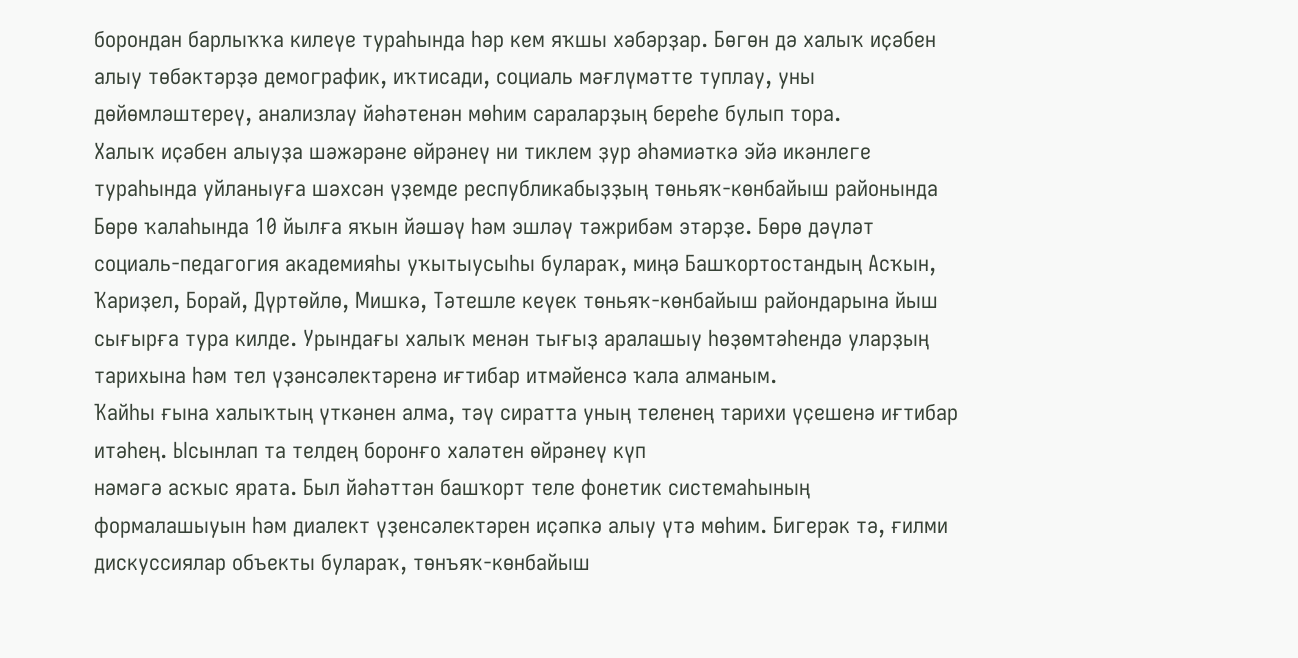борондан барлыҡҡа килеүе тураһында һәр кем яҡшы хәбәрҙар. Бөгөн дә халыҡ иҫәбен алыу төбәктәрҙә демографик, иҡтисади, социаль мәғлүмәтте туплау, уны дөйөмләштереү, анализлау йәһәтенән мөһим сараларҙың береһе булып тора.
Халыҡ иҫәбен алыуҙа шәжәрәне өйрәнеү ни тиклем ҙур әһәмиәткә эйә икәнлеге тураһында уйланыуға шәхсән үҙемде республикабыҙҙың төньяҡ-көнбайыш районында Бөрө ҡалаһында 10 йылға яҡын йәшәү һәм эшләү тәжрибәм этәрҙе. Бөрө дәүләт социаль-педагогия академияһы уҡытыусыһы булараҡ, миңә Башҡортостандың Асҡын, Ҡариҙел, Борай, Дүртөйлө, Мишкә, Тәтешле кеүек төньяҡ-көнбайыш райондарына йыш сығырға тура килде. Урындағы халыҡ менән тығыҙ аралашыу һөҙөмтәһендә уларҙың тарихына һәм тел үҙәнсәлектәренә иғтибар итмәйенсә ҡала алманым.
Ҡайһы ғына халыҡтың үткәнен алма, тәү сиратта уның теленең тарихи үҫешенә иғтибар итәһең. Ысынлап та телдең боронғо халәтен өйрәнеү күп
нәмәгә асҡыс ярата. Был йәһәттән башҡорт теле фонетик системаһының формалашыуын һәм диалект үҙенсәлектәрен иҫәпкә алыу үтә мөһим. Бигерәк тә, ғилми дискуссиялар объекты булараҡ, төнъяҡ-көнбайыш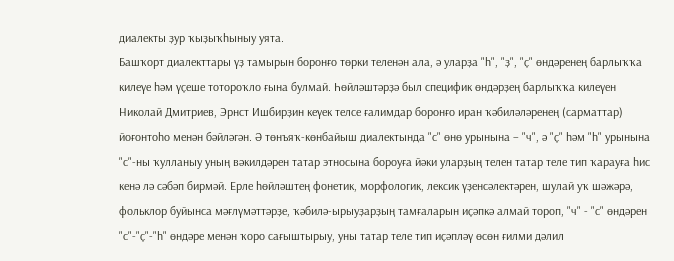диалекты ҙур ҡыҙыҡһыныу уята.
Башҡорт диалекттары үҙ тамырын боронғо төрки теленән ала, ә уларҙа "һ", "ҙ", "ҫ" өндәренең барлыҡҡа килеүе һәм үҫеше тотороҡло ғына булмай. Һөйләштәрҙә был специфик өндәрҙең барлыҡҡа килеүен Николай Дмитриев, Эрнст Ишбирҙин кеүек телсе ғалимдар боронғо иран ҡәбиләләренең (сарматтар) йоғонтоһо менән бәйләгән. Ә төнъяҡ-көнбайыш диалектында "с" өнө урынына – "ч", ә "ҫ" һәм "һ" урынына "с"-ны ҡулланыу уның вәкилдәрен татар этносына бороуға йәки уларҙың телен татар теле тип ҡарауға һис кенә лә сәбәп бирмәй. Ерле һөйләштең фонетик, морфологик, лексик үҙенсәлектәрен, шулай уҡ шәжәрә, фольклор буйынса мәғлүмәттәрҙе, ҡәбилә-ырыуҙарҙың тамғаларын иҫәпкә алмай тороп, "ч" - "с" өндәрен "с"-"ҫ"-"һ" өндәре менән ҡоро сағыштырыу, уны татар теле тип иҫәпләү өсөн ғилми дәлил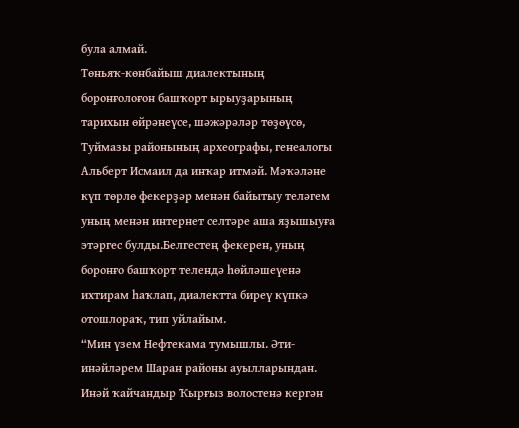була алмай.
Төньяҡ-көнбайыш диалектының боронғолоғон башҡорт ырыуҙарының тарихын өйрәнеүсе, шәжәрәләр төҙөүсө, Туймазы районының археографы, генеалогы Альберт Исмаил да инҡар итмәй. Мәҡәләне күп төрлө фекерҙәр менән байытыу теләгем уның менән интернет селтәре аша яҙышыуға этәргес булды.Белгестең фекерен, уның боронғо башҡорт телендә һөйләшеүенә ихтирам һаҡлап, диалектта биреү күпкә отошлораҡ, тип уйлайым.
“Мин үзем Нефтекама тумышлы. Әти-инәйләрем Шаран районы ауылларындан. Инәй ҡайчандыр Ҡырғыз волостенә кергән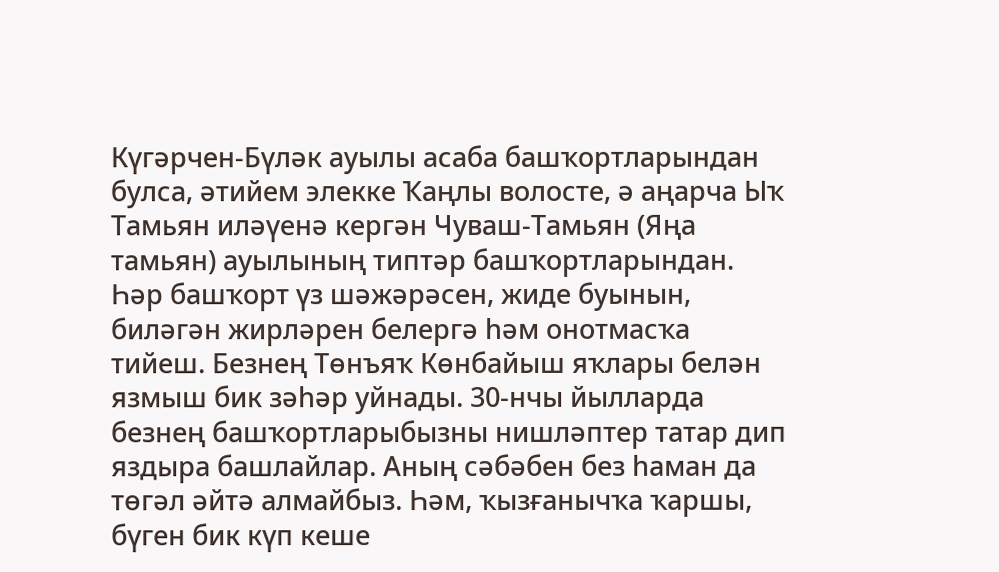Күгәрчен-Бүләк ауылы асаба башҡортларындан булса, әтийем элекке Ҡаңлы волосте, ә аңарча Ыҡ Тамьян иләүенә кергән Чуваш-Тамьян (Яңа тамьян) ауылының типтәр башҡортларындан. Һәр башҡорт үз шәжәрәсен, жиде буынын,
биләгән жирләрен белергә һәм онотмасҡа тийеш. Безнең Төнъяҡ Көнбайыш яҡлары белән язмыш бик зәһәр уйнады. 30-нчы йылларда безнең башҡортларыбызны нишләптер татар дип яздыра башлайлар. Аның сәбәбен без һаман да төгәл әйтә алмайбыз. Һәм, ҡызғанычҡа ҡаршы, бүген бик күп кеше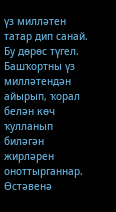үз милләтен татар дип санай. Бу дөрөс түгел. Башҡортны үз милләтендән айырып, ҡорал белән көч ҡулланып биләгән жирләрен оноттырганнар. Өстәвенә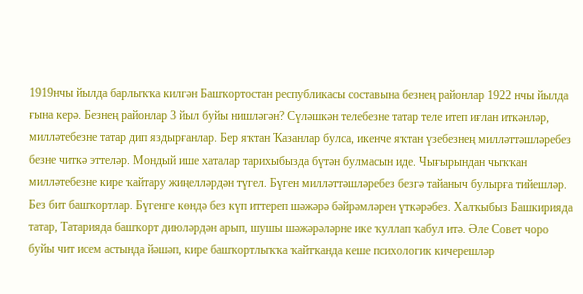1919нчы йылда барлыҡҡа килгән Башҡортостан республикасы составына безнең районлар 1922 нчы йылда ғына керә. Безнең районлар 3 йыл буйы нишләгән? Сүләшкән телебезне татар теле итеп иғлан иткәнләр, милләтебезне татар дип яздырғанлар. Бер яҡтан Ҡазанлар булса, икенче яҡтан үзебезнең милләттәшләребез безне читкә эттеләр. Мондый ише хаталар тарихыбызда бүтән булмасын иде. Чығырындан чыҡҡан милләтебезне кире ҡайтару жиңелләрдән түгел. Бүген милләттәшләребез безгә тайаныч булырға тийешләр. Без бит башҡортлар. Бүгенге көндә без күп иттереп шәжәрә бәйрәмләрен үткәрәбез. Халҡыбыз Башкирияда татар, Татарияда башҡорт диюләрдән арып, шушы шәжәрәләрне ике ҡуллап ҡабул итә. Әле Совет чоро буйы чит исем астында йәшәп, кире башҡортлыҡҡа ҡайтҡанда кеше психологик кичерешләр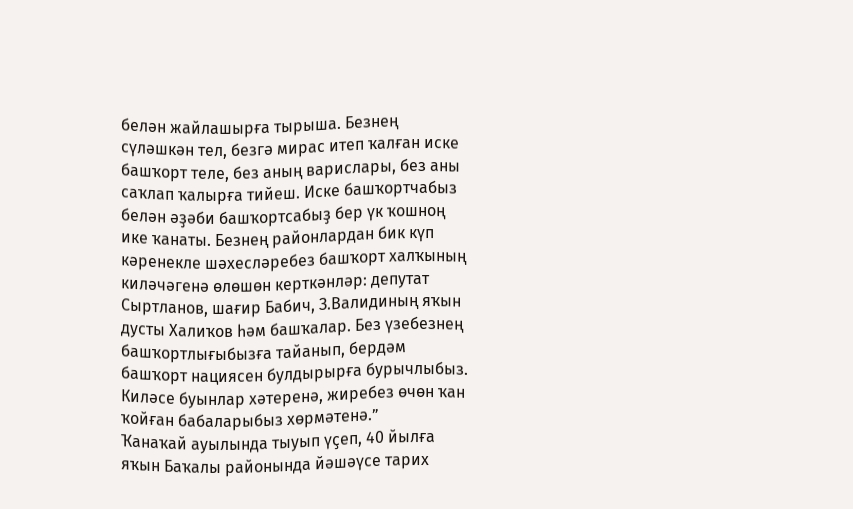белән жайлашырға тырыша. Безнең сүләшкән тел, безгә мирас итеп ҡалған иске башҡорт теле, без аның варислары, без аны саҡлап ҡалырға тийеш. Иске башҡортчабыз белән әҙәби башҡортсабыҙ бер үк ҡошноң ике ҡанаты. Безнең районлардан бик күп кәренекле шәхесләребез башҡорт халҡының киләчәгенә өлөшөн керткәнләр: депутат Сыртланов, шағир Бабич, З.Валидиның яҡын дусты Халиҡов һәм башҡалар. Без үзебезнең башҡортлығыбызға тайанып, бердәм башҡорт нациясен булдырырға бурычлыбыз. Киләсе буынлар хәтеренә, жиребез өчөн ҡан ҡойған бабаларыбыз хөрмәтенә.”
Ҡанаҡай ауылында тыуып үҫеп, 40 йылға яҡын Баҡалы районында йәшәүсе тарих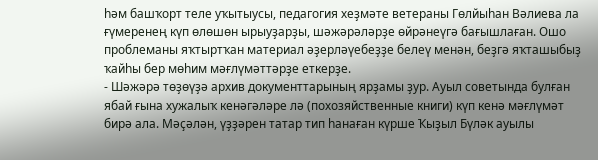һәм башҡорт теле уҡытыусы, педагогия хеҙмәте ветераны Гөлйыһан Вәлиева ла ғүмеренең күп өлөшөн ырыуҙарҙы, шәжәрәләрҙе өйрәнеүгә бағышлаған. Ошо проблеманы яҡтыртҡан материал әҙерләүебеҙҙе белеү менән, беҙгә яҡташыбыҙ ҡайһы бер мөһим мәғлүмәттәрҙе еткерҙе.
- Шәжәрә төҙөүҙә архив документтарының ярҙамы ҙур. Ауыл советында булған ябай ғына хужалыҡ кенәгәләре лә (похозяйственные книги) күп кенә мәғлүмәт бирә ала. Мәҫәлән, үҙҙәрен татар тип һанаған күрше Ҡыҙыл Бүләк ауылы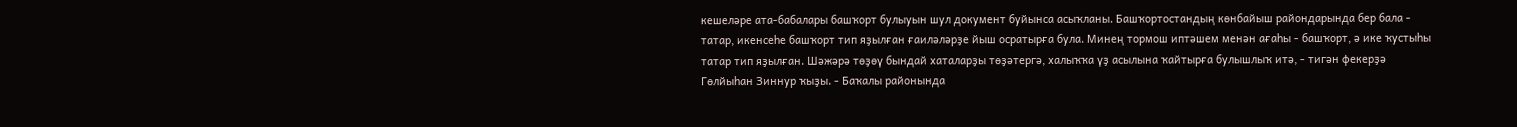кешеләре ата-бабалары башҡорт булыуын шул документ буйынса асыҡланы. Башҡортостандың көнбайыш райондарында бер бала - татар, икенсеһе башҡорт тип яҙылған ғаиләләрҙе йыш осратырға була. Минең тормош иптәшем менән ағаһы - башҡорт, ә ике ҡустыһы татар тип яҙылған. Шәжәрә төҙөү бындай хаталарҙы төҙәтергә, халыҡҡа үҙ асылына ҡайтырға булышлыҡ итә, - тигән фекерҙә Гөлйыһан Зиннур ҡыҙы. - Баҡалы районында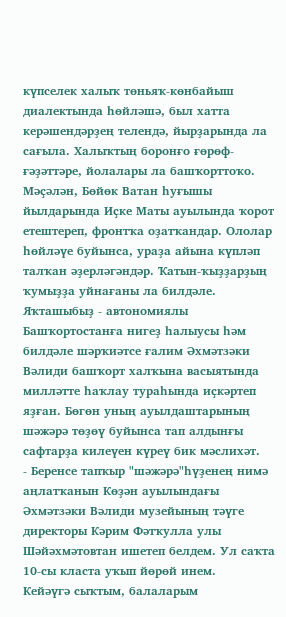күпселек халыҡ төньяҡ-көнбайыш диалектында һөйләшә, был хатта керәшендәрҙең телендә, йырҙарында ла сағыла. Халыҡтың боронғо ғөрөф-ғәҙәттәре, йолалары ла башҡорттоҡо. Мәҫәлән, Бөйөк Ватан һуғышы йылдарында Иҫке Маты ауылында ҡорот етештереп, фронтҡа оҙатҡандар. Ололар һөйләүе буйынса, ураҙа айына күпләп талҡан әҙерләгәндәр. Ҡатын-ҡыҙҙарҙың ҡумыҙҙа уйнағаны ла билдәле.
Яҡташыбыҙ - автономиялы Башҡортостанға нигеҙ һалыусы һәм билдәле шәрҡиәтсе ғалим Әхмәтзәки Вәлиди башҡорт халҡына васыятында милләтте һаҡлау тураһында иҫкәртеп яҙған. Бөгөн уның ауылдаштарының шәжәрә төҙөү буйынса тап алдынғы сафтарҙа килеүен күреү бик мәслихәт.
- Беренсе тапҡыр "шәжәрә"һүҙенең нимә аңлатҡанын Көҙән ауылындағы Әхмәтзәки Вәлиди музейының тәүге директоры Кәрим Фәтҡулла улы Шәйәхмәтовтан ишетеп белдем. Ул саҡта 10-сы класта уҡып йөрөй инем.
Кейәүгә сыҡтым, балаларым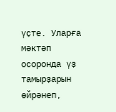үҫте. Уларға мәктәп осоронда үҙ тамырҙарын өйрәнеп,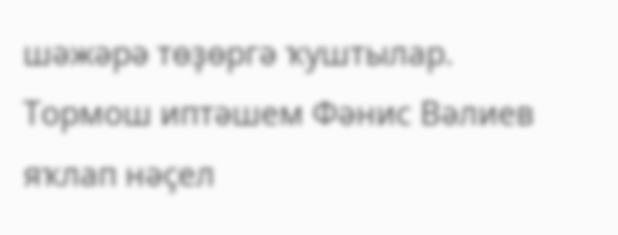шәжәрә төҙөргә ҡуштылар. Тормош иптәшем Фәнис Вәлиев яҡлап нәҫел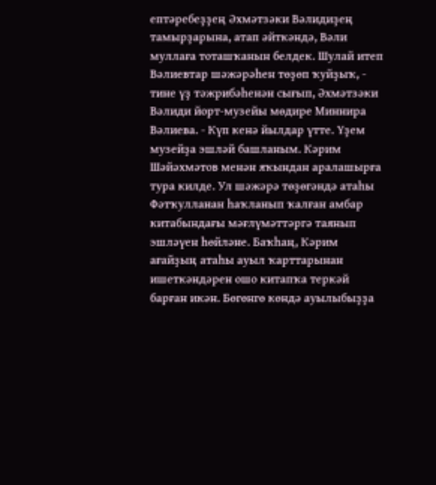ептәребеҙҙең Әхмәтзәки Вәлидиҙең тамырҙарына, атап әйткәндә, Вәли муллаға тоташҡанын белдек. Шулай итеп Вәлиевтар шәжәрәһен төҙөп ҡуйҙыҡ, - тине үҙ тәжрибәһенән сығып, Әхмәтзәки Вәлиди йорт-музейы мөдире Миннира Вәлиева. - Күп кенә йылдар үтте. Үҙем музейҙа эшләй башланым. Кәрим Шәйәхмәтов менән яҡындан аралашырға тура килде. Ул шәжәрә төҙөгәндә атаһы Фәтҡулланан һаҡланып ҡалған амбар китабындағы мәғлүмәттәргә таянып эшләүен һөйләне. Баҡһаң, Кәрим ағайҙың атаһы ауыл ҡарттарынан ишеткәндәрен ошо китапҡа теркәй барған икән. Бөгөнгө көндә ауылыбыҙҙа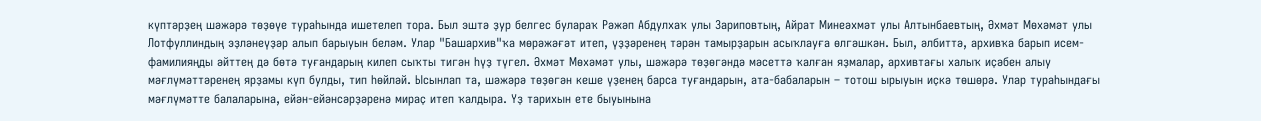күптәрҙең шәжәрә төҙөүе тураһында ишетелеп тора. Был эштә ҙур белгес булараҡ Рәжәп Абдулхаҡ улы Зариповтың, Айрат Минеәхмәт улы Алтынбаевтың, Әхмәт Мөхәмәт улы Лотфуллиндың эҙләнеүҙәр алып барыуын беләм. Улар "Башархив"ҡа мөрәжәғәт итеп, үҙҙәренең тәрән тамырҙарын асыҡлауға өлгәшкән. Был, әлбиттә, архивҡа барып исем-фамилияңды әйттең дә бөтә туғандарың килеп сыҡты тигән һүҙ түгел. Әхмәт Мөхәмәт улы, шәжәрә төҙөгәндә мәсеттә ҡалған яҙмалар, архивтағы халыҡ иҫәбен алыу мәғлүмәттәренең ярҙамы күп булды, тип һөйләй. Ысынлап та, шәжәрә төҙөгән кеше үҙенең барса туғандарын, ата-бабаларын – тотош ырыуын иҫкә төшөрә. Улар тураһындағы мәғлүмәтте балаларына, ейән-ейәнсәрҙәренә мираҫ итеп ҡалдыра. Үҙ тарихын ете быуынына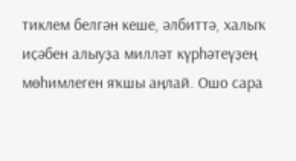тиклем белгән кеше, әлбиттә, халыҡ иҫәбен алыуҙа милләт күрһәтеүҙең мөһимлеген яҡшы аңлай. Ошо сара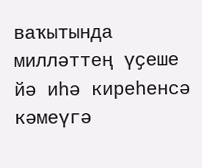ваҡытында милләттең үҫеше йә иһә киреһенсә кәмеүгә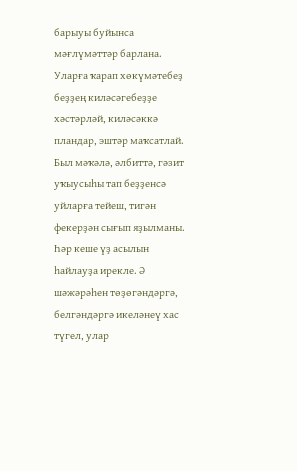барыуы буйынса мәғлүмәттәр барлана. Уларға ҡарап хөкүмәтебеҙ беҙҙең киләсәгебеҙҙе хәстәрләй, киләсәккә пландар, эштәр маҡсатлай.
Был мәҡәлә, әлбиттә, гәзит уҡыусыһы тап беҙҙенсә уйларға тейеш, тигән фекерҙән сығып яҙылманы. Һәр кеше үҙ асылын һайлауҙа ирекле. Ә шәжәрәһен төҙөгәндәргә, белгәндәргә икеләнеү хас түгел, улар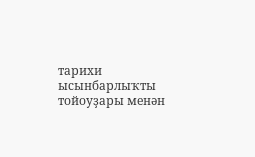тарихи ысынбарлыҡты тойоуҙары менән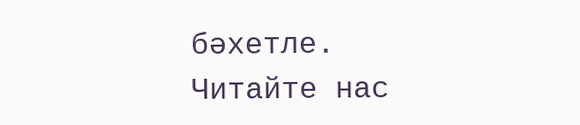бәхетле.
Читайте нас